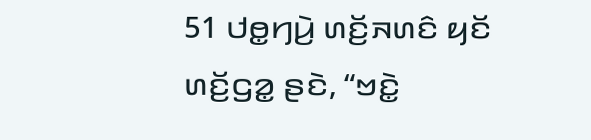51 ꤓꤥ꤭ꤚꤣꤧ꤬ ꤛꤢꤩ꤬ꤏꤛꤢꤨ ꤟꤢꤩ ꤛꤢꤩ꤬ꤞꤤ꤭ ꤔꤢꤧ, “ꤠꤢꤧ꤭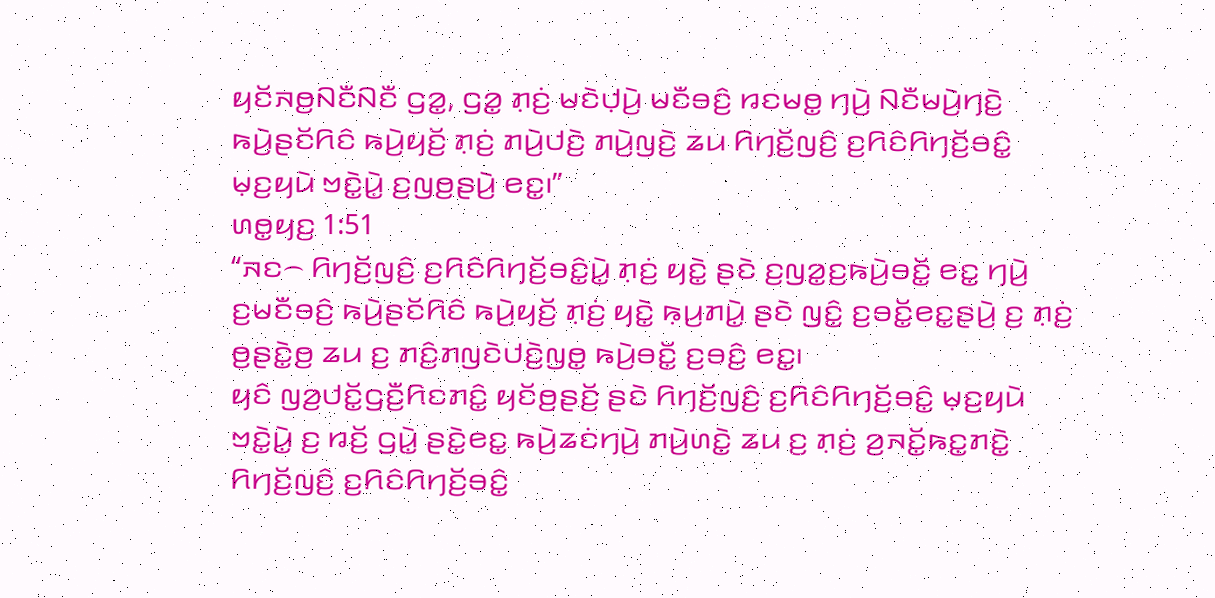ꤟꤢꤩꤏꤥ꤬ꤡꤢꤪꤡꤢꤪ ꤞꤤ꤭, ꤞꤤ꤭ ꤊ꤫ꤢꤦ꤬ ꤗꤢꤧꤓ꤫ꤣꤧ꤬ ꤗꤢꤪꤋꤢꤨ꤬ ꤙꤢꤗꤥ꤭ ꤚꤣꤧ꤬ ꤡꤢꤪꤗꤣꤧ꤬ꤚꤢꤧ꤬ ꤒꤣꤧ꤬ꤔꤢꤩꤖꤢꤨ ꤒꤣꤧ꤬ꤟꤢꤩ꤬ ꤊ꤫ꤢꤦ꤬ ꤊꤣꤧ꤬ꤓꤢꤧ꤬ ꤊꤣꤧ꤬ꤜꤢꤧ꤬ ꤘꤣ ꤖꤚꤢꤩ꤬ꤜꤢꤨ꤬ ꤢ꤬ꤖꤢꤨꤖꤚꤢꤩ꤬ꤋꤢꤨ꤭ ꤗ꤫ꤢ꤬ꤟꤣꤧ ꤠꤢꤧ꤭ꤣꤧ꤭ ꤢ꤬ꤜꤥ꤬ꤔꤣꤧ꤬ ꤕꤢ꤭꤯”
ꤛꤥ꤭ꤟꤢ꤬ 1:51
“ꤏꤢ꤮ ꤖꤚꤢꤩ꤬ꤜꤢꤨ꤬ ꤢ꤬ꤖꤢꤨꤖꤚꤢꤩ꤬ꤋꤢꤨ꤭ꤣꤧ꤭ ꤊ꤫ꤢꤦ꤬ ꤟꤢꤧ꤭ ꤔꤢꤧ ꤢ꤬ꤜꤤ꤭ꤢ꤬ꤒꤣꤧ꤬ꤋꤢꤩ꤭ ꤕꤢ꤭ ꤚꤣꤧ꤬ ꤢ꤬ꤗꤢꤪꤋꤢꤨ꤬ ꤒꤣꤧ꤬ꤔꤢꤩꤖꤢꤨ ꤒꤣꤧ꤬ꤟꤢꤩ꤬ ꤊ꤫ꤢꤦ꤬ ꤟꤢꤧ꤭ ꤒ꤫ꤣ꤬ꤊꤣꤧ꤭ ꤔꤢꤧ ꤜꤢꤨ꤭ ꤢ꤬ꤋꤢꤩ꤭ꤕꤢ꤭ꤔꤣꤧ꤬ ꤢ꤬ ꤊ꤫ꤢꤦ꤬ ꤥ꤬ꤔꤢꤧ꤭ꤥ꤬ ꤘꤣ ꤢ꤬ ꤊꤢꤨ꤬ꤊꤜꤢꤧꤓꤢꤧ꤬ꤜꤥ꤭ ꤒꤣꤧ꤬ꤋꤢꤩ꤭ ꤢ꤬ꤋꤢꤨ꤬ ꤕꤢ꤭꤯
ꤟꤢꤨ ꤜꤤ꤬ꤓꤢꤩ꤭ꤞꤢꤪ꤬ꤖꤢꤊꤢꤨ꤭ ꤟꤢꤩꤥ꤬ꤔꤢꤩ꤬ ꤔꤢꤧ ꤖꤚꤢꤩ꤬ꤜꤢꤨ꤬ ꤢ꤬ꤖꤢꤨꤖꤚꤢꤩ꤬ꤋꤢꤨ꤭ ꤗ꤫ꤢ꤬ꤟꤣꤧ ꤠꤢꤧ꤭ꤣꤧ꤭ ꤢ꤬ ꤙꤢꤩ꤬ ꤞꤣꤧ꤭ ꤔꤢꤧ꤭ꤕꤢ꤭ ꤒꤣꤧ꤬ꤘꤢꤦꤚꤣꤧ꤬ ꤊꤣꤧ꤬ꤛꤢꤧ꤭ ꤘꤣ ꤢ꤬ ꤊ꤫ꤢꤦ꤬ ꤤ꤬ꤏꤢꤩ꤭ꤒꤢ꤭ꤊꤢꤧ꤭ ꤖꤚꤢꤩ꤬ꤜꤢꤨ꤬ ꤢ꤬ꤖꤢꤨꤖꤚꤢꤩ꤬ꤋꤢꤨ꤭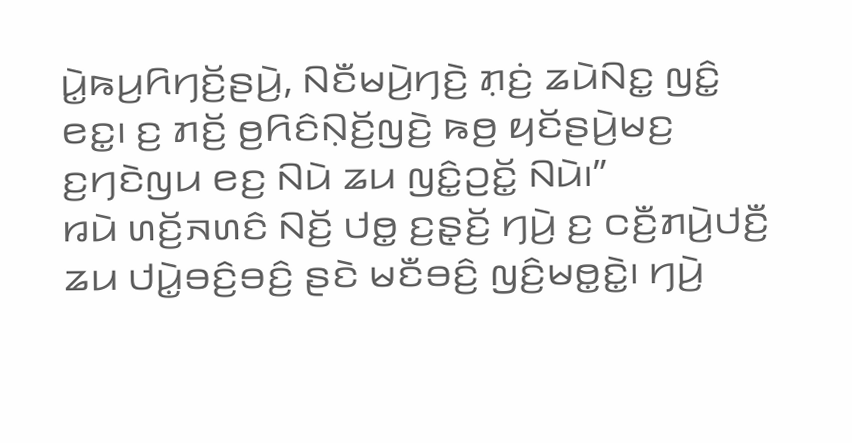ꤣꤧ꤭ꤒꤣ꤬ꤖꤚꤢꤩ꤬ꤔꤣꤧ꤬, ꤡꤢꤪꤗꤣꤧ꤬ꤚꤢꤧ꤬ ꤊ꤫ꤢꤦ꤬ ꤘꤣꤧꤡꤢ꤭ ꤜꤢꤨ꤭ ꤕꤢ꤭꤯ ꤢ꤬ ꤊꤢꤩ꤬ ꤥ꤬ꤖꤢꤨꤡ꤫ꤢꤩ꤬ꤜꤢꤧ꤬ ꤒꤥ꤬ ꤟꤢꤩꤔꤣꤧ꤬ꤗꤢ꤬ ꤢ꤬ꤚꤢꤧꤜꤣ ꤕꤢ꤬ ꤡꤣꤧ ꤘꤣ ꤜꤢꤨ꤭ꤑꤢꤩ꤭ ꤡꤣꤧ꤯”
ꤙꤣꤧ ꤛꤢꤩ꤬ꤏꤛꤢꤨ ꤡꤢꤩ꤬ ꤓꤥ꤭ ꤢ꤬ꤔ꤫ꤢꤩ꤬ ꤚꤣꤧ꤬ ꤢ꤬ ꤍꤢꤪ꤬ꤊꤣꤧ꤬ꤓꤢꤪ꤬ ꤘꤣ ꤓꤣꤧ꤭ꤋꤢꤨ꤬ꤋꤢꤨ꤬ ꤔꤢꤧ ꤗꤢꤪꤋꤢꤨ꤬ ꤜꤢꤨ꤬ꤗꤥ꤭ꤢꤧ꤭꤯ ꤚꤣꤧ꤬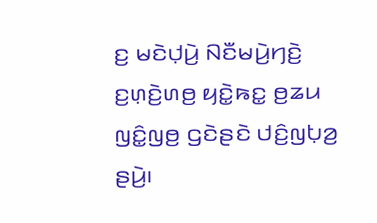ꤢ꤬ ꤗꤢꤧꤓ꤫ꤣꤧ꤬ ꤡꤢꤪꤗꤣꤧ꤬ꤚꤢꤧ꤬ ꤢ꤬ꤛ꤫ꤢꤧ꤬ꤛꤥ꤬ ꤟꤢꤧ꤭ꤒꤢ꤭ ꤥ꤬ꤘꤣ ꤜꤢꤨ꤭ꤜꤥ꤬ ꤞꤢꤧꤔꤢꤧ ꤓꤢꤨ꤬ꤜꤝ꤫ꤤ꤬ ꤔꤣꤧ꤬꤯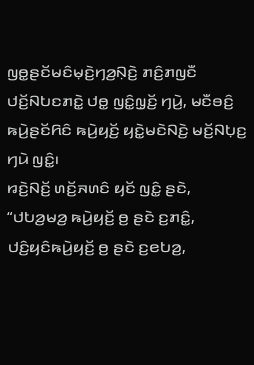ꤜꤥ꤭ꤔꤢꤩꤗꤢꤨꤗ꤫ꤢꤧ꤬ꤚꤤ꤬ꤡ꤫ꤢꤧ꤬ ꤊꤢꤨ꤬ꤊꤜꤢꤪ ꤓꤢꤩ꤬ꤡꤝꤢꤊꤢꤧ꤭ ꤓꤥ꤭ ꤜꤢꤨ꤭ꤜ꤫ꤢꤩ꤬ ꤚꤣꤧ꤬, ꤗꤢꤪꤋꤢꤨ꤬ ꤒꤣꤧ꤬ꤔꤢꤩꤖꤢꤨ ꤒꤣꤧ꤬ꤟꤢꤩ꤬ ꤟꤢꤧ꤭ꤗꤢꤧꤡꤢꤧ꤬ ꤗꤢꤩ꤬ꤡꤝ꤫ꤢ꤬ ꤚꤣꤧ ꤜꤢꤨ꤭꤯
ꤙꤢꤧ꤬ꤡꤢꤩ꤬ ꤛꤢꤩ꤬ꤏꤛꤢꤨ ꤟꤢꤩ ꤜꤢꤨ꤭ ꤔꤢꤧ, “ꤓꤝꤤ꤬ꤗꤤ꤬ ꤒꤣꤧ꤬ꤟꤢꤩ꤬ ꤥ꤬ ꤔꤢꤧ ꤢ꤬ꤊꤢꤨ꤭, ꤓꤢꤨ꤬ꤟꤢꤨꤒꤣꤧ꤬ꤟꤢꤩ꤬ ꤥ꤬ ꤔꤢꤧ ꤢ꤬ꤕꤝꤤ꤬,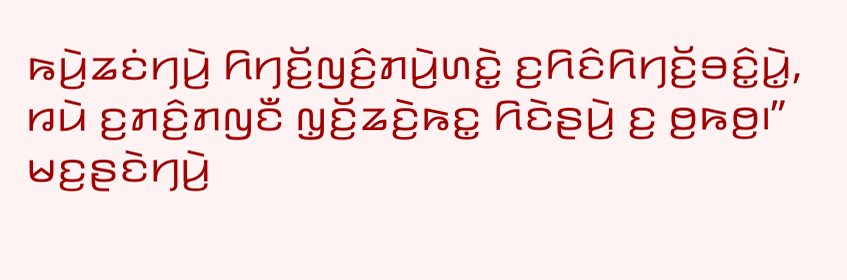ꤒꤣꤧ꤬ꤘꤢꤦꤚꤣꤧ꤬ ꤖꤚꤢꤩ꤬ꤜꤢꤨ꤬ꤊꤣꤧ꤬ꤛꤢꤧ꤭ ꤢ꤬ꤖꤢꤨꤖꤚꤢꤩ꤬ꤋꤢꤨ꤭ꤣꤧ꤭, ꤙꤣꤧ ꤢ꤬ꤊꤢꤨ꤬ꤊꤜꤢꤪ ꤜ꤫ꤢꤩ꤬ꤘꤢꤧ꤬ꤒꤢ꤭ ꤖꤢꤧꤔꤣꤧ꤬ ꤢ꤬ ꤥ꤬ꤒꤥ꤬꤯”
ꤗꤢ꤬ꤔꤢꤧꤚꤣꤧ꤬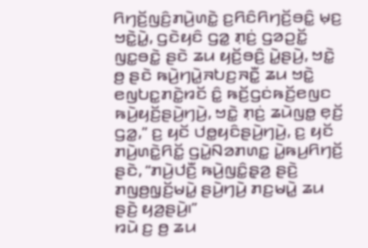ꤖꤚꤢꤩ꤬ꤜꤢꤨ꤬ꤊꤣꤧ꤬ꤛꤢꤧ꤭ ꤢ꤬ꤖꤢꤨꤖꤚꤢꤩ꤬ꤋꤢꤨ꤭ ꤗ꤫ꤢ꤬ ꤠꤢꤧ꤭ꤣꤧ꤭, ꤞꤢꤧꤟꤢꤨ ꤞꤤ꤭ ꤊ꤫ꤢꤦ꤬ ꤞꤤꤑꤢꤩ꤭ ꤜꤢ꤭ꤋꤢꤧ꤭ ꤔꤢꤧ ꤘꤣ ꤟꤢꤩ꤬ꤋꤢꤨ꤬ ꤣꤧ꤭ꤔꤣꤧ꤬, ꤠꤢꤧ꤭ ꤥ꤬ ꤔꤢꤧ ꤒꤣꤧ꤬ꤚꤣꤧ꤭ꤏꤝꤢ꤬ꤏꤢꤪ꤭ ꤘꤣ ꤠꤢꤧ꤭ ꤕꤜꤝꤢ꤭ꤊꤢꤧ꤭ꤙꤢꤩ ꤢꤨ꤭ ꤒꤢꤩ꤬ꤞꤢꤦꤒꤢꤩ꤬ꤕꤜꤢ ꤒꤣꤧ꤬ꤟꤢꤩ꤬ꤔꤣꤧ꤬ꤚꤣꤧ꤬, ꤠꤢꤧ꤭ ꤊ꤫ꤢꤦ꤬ ꤘꤣꤧꤜꤥ꤭ ꤕ꤫ꤢꤩ꤬ ꤞꤤ꤭,” ꤢ꤬ ꤟꤢꤩ ꤓꤥ꤭ꤟꤢꤨꤔꤣꤧ꤬ꤚꤣꤧ꤬, ꤢ꤬ ꤟꤢꤩ ꤊꤣꤧ꤬ꤛꤢꤧ꤭ꤖꤢꤩ꤭ ꤞꤣꤧ꤭ꤡꤤꤊꤛꤢ꤭ ꤣꤧ꤭ꤒꤣ꤬ꤖꤚꤢꤩ꤬ ꤔꤢꤧ, “ꤊꤣꤧ꤬ꤓꤢꤪ꤬ ꤒꤣꤧ꤬ꤜꤢꤨ꤭ꤔ꤫ꤤ꤬ ꤔꤢꤧ꤬ ꤊꤜꤥ꤬ꤜ꤫ꤢꤩ꤬ꤗꤣꤧ꤭ ꤔꤣꤧ꤬ꤚꤣꤧ꤬ ꤊꤢ꤬ꤗꤣꤧ꤭ ꤘꤣ ꤔꤢꤧ꤬ ꤟꤤ꤬ꤔꤣꤧ꤬꤯”
ꤙꤣꤧ ꤢ꤬ ꤥ꤬ ꤘꤣ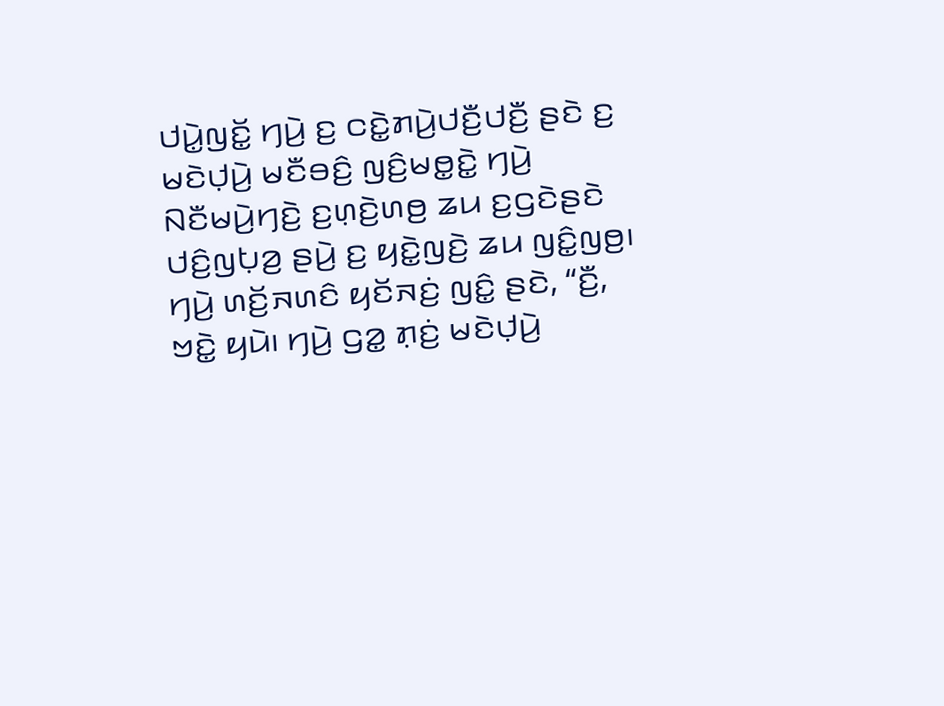ꤓꤣꤧ꤭ꤜꤢꤩ꤭ ꤚꤣꤧ꤬ ꤢ꤬ ꤍꤢꤧ꤭ꤊꤣꤧ꤬ꤓꤢꤪ꤬ꤓꤢꤪ꤬ ꤔꤢꤧ ꤢ꤬ ꤗꤢꤧꤓ꤫ꤣꤧ꤬ ꤗꤢꤪꤋꤢꤨ꤬ ꤜꤢꤨ꤬ꤗꤥ꤭ꤢꤧ꤭ ꤚꤣꤧ꤬ ꤡꤢꤪꤗꤣꤧ꤬ꤚꤢꤧ꤬ ꤢ꤬ꤛ꤫ꤢꤧ꤬ꤛꤥ꤬ ꤘꤣ ꤢ꤬ꤞꤢꤧꤔꤢꤧ ꤓꤢꤨ꤬ꤜꤝ꤫ꤤ꤬ ꤔꤣꤧ꤬ ꤢ꤬ ꤟꤢꤧ꤭ꤜꤢꤧ꤬ ꤘꤣ ꤜꤢꤨ꤭ꤜꤥ꤬꤯
ꤚꤣꤧ꤬ ꤛꤢꤩ꤬ꤏꤛꤢꤨ ꤟꤢꤩꤏꤢꤦ꤬ ꤜꤢꤨ꤭ ꤔꤢꤧ, “ꤢꤪ꤬, ꤠꤢꤧ꤭ ꤟꤣꤧ꤯ ꤚꤣꤧ꤬ ꤞꤤ꤭ ꤊ꤫ꤢꤦ꤬ ꤗꤢꤧꤓ꤫ꤣꤧ꤬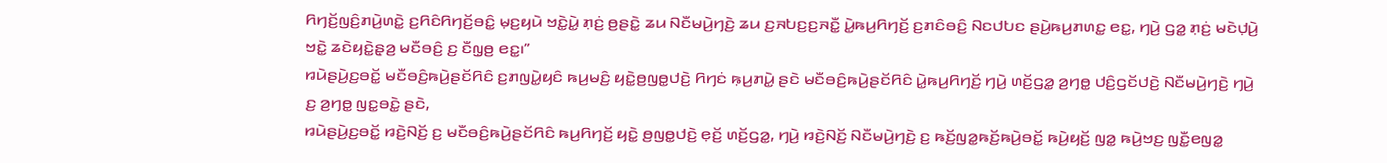ꤖꤚꤢꤩ꤬ꤜꤢꤨ꤬ꤊꤣꤧ꤬ꤛꤢꤧ꤭ ꤢ꤬ꤖꤢꤨꤖꤚꤢꤩ꤬ꤋꤢꤨ꤭ ꤗ꤫ꤢ꤬ꤟꤣꤧ ꤠꤢꤧ꤭ꤣꤧ꤭ ꤊ꤫ꤢꤦ꤬ ꤥ꤬ꤔꤢꤧ꤭ ꤘꤣ ꤡꤢꤪꤗꤣꤧ꤬ꤚꤢꤧ꤬ ꤘꤣ ꤢ꤬ꤏꤝꤢ꤬ꤢ꤬ꤏꤢꤪ꤭ ꤣꤧ꤭ꤒꤣ꤬ꤖꤚꤢꤩ꤬ ꤢ꤬ꤊꤢꤨꤋꤢꤨ꤬ ꤡꤢꤓꤝꤢ ꤔꤣꤧ꤬ꤒꤣ꤬ꤊꤛꤢ꤭ ꤕꤢ꤭, ꤚꤣꤧ꤬ ꤞꤤ꤭ ꤊ꤫ꤢꤦ꤬ ꤗꤢꤧꤓ꤫ꤣꤧ꤬ ꤠꤢꤧ꤭ ꤘꤢꤧꤟꤢꤧ꤭ꤔ꤫ꤤ꤬ ꤗꤢꤪꤋꤢꤨ꤬ ꤢ꤬ ꤢꤪꤜ꤫ꤥ꤬ ꤕꤢ꤭꤯”
ꤙꤣꤧꤔꤣꤧ꤬ꤢ꤬ꤋꤢꤩ꤭ ꤗꤢꤪꤋꤢꤨ꤬ꤒꤣꤧ꤬ꤔꤢꤩꤖꤢꤨ ꤢ꤬ꤊꤜꤣꤧ꤭ꤟꤢꤨ ꤒꤣ꤬ꤗꤢꤨ꤬ ꤟꤢꤧ꤭ꤥ꤬ꤜꤥ꤭ꤓꤢꤧ꤬ ꤖꤚꤢꤦ ꤒ꤫ꤣ꤬ꤊꤣꤧ꤭ ꤔꤢꤧ ꤗꤢꤪꤋꤢꤨ꤬ꤒꤣꤧ꤬ꤔꤢꤩꤖꤢꤨ ꤣꤧ꤭ꤒꤣ꤬ꤖꤚꤢꤩ꤬ ꤚꤣꤧ꤬ ꤛꤢꤩ꤬ꤞꤤ꤭ ꤤ꤬ꤚꤥ꤭ ꤓꤢꤨ꤬ꤞꤢꤩꤓꤢꤧ꤬ ꤡꤢꤪꤗꤣꤧ꤬ꤚꤢꤧ꤬ ꤚꤣꤧ꤬ ꤢ꤬ ꤤ꤬ꤚꤥ꤭ ꤜꤢ꤭ꤋꤢꤧ꤭ ꤔꤢꤧ,
ꤙꤣꤧꤔꤣꤧ꤬ꤢ꤬ꤋꤢꤩ꤭ ꤙꤢꤧ꤬ꤡꤢꤩ꤬ ꤢ꤬ ꤗꤢꤪꤋꤢꤨ꤬ꤒꤣꤧ꤬ꤔꤢꤩꤖꤢꤨ ꤒꤣ꤬ꤖꤚꤢꤩ꤬ ꤟꤢꤧ꤭ ꤥ꤬ꤜꤥ꤭ꤓꤢꤧ꤬ ꤕ꤫ꤢꤩ꤬ ꤛꤢꤩ꤬ꤞꤤ꤭, ꤚꤣꤧ꤬ ꤙꤢꤧ꤬ꤡꤢꤩ꤬ ꤡꤢꤪꤗꤣꤧ꤬ꤚꤢꤧ꤬ ꤢ꤬ ꤒꤢꤩ꤬ꤜꤤ꤭ꤒꤢꤩ꤬ꤒꤣꤧ꤬ꤋꤢꤩ꤭ ꤒꤣꤧ꤬ꤟꤢꤩ꤬ ꤜꤤ꤭ ꤒꤣꤧ꤬ꤠꤢ꤬ ꤜꤢꤪ꤭ꤕꤜꤤ꤭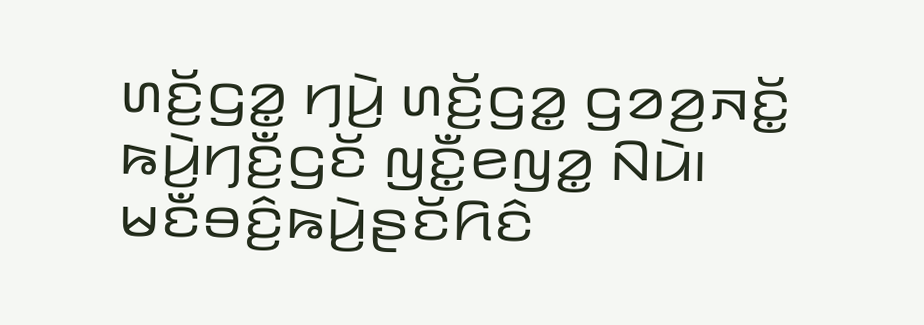ꤛꤢꤩ꤬ꤞꤤ꤭ ꤚꤣꤧ꤬ ꤛꤢꤩ꤬ꤞꤤ꤭ ꤞꤤꤤ꤬ꤏꤢꤩ꤭ ꤒꤣꤧ꤬ꤚꤢꤪ꤬ꤞꤢꤩ ꤜꤢꤪ꤭ꤕꤜꤤ꤭ ꤡꤣꤧ꤯
ꤗꤢꤪꤋꤢꤨ꤬ꤒꤣꤧ꤬ꤔꤢꤩꤖꤢꤨ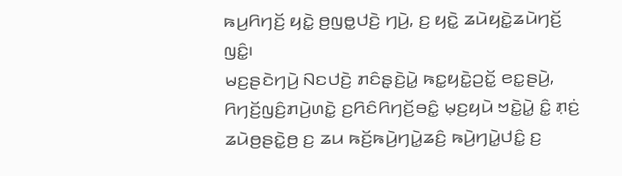ꤒꤣ꤬ꤖꤚꤢꤩ꤬ ꤟꤢꤧ꤭ ꤥ꤬ꤜꤥ꤭ꤓꤢꤧ꤬ ꤚꤣꤧ꤬, ꤢ꤬ ꤟꤢꤧ꤭ ꤘꤣꤧꤟꤢꤧ꤭ꤘꤣꤧꤚꤢꤩ꤬ ꤜꤢꤨ꤭꤯
ꤗꤢ꤬ꤔꤢꤧꤚꤣꤧ꤬ ꤡꤢꤓꤢꤧ꤬ ꤊꤢꤨꤔ꤫ꤢꤧ꤬ꤣꤧ꤭ ꤒꤢ꤭ꤟꤢꤧ꤭ꤑꤢꤩ꤭ ꤕꤢ꤭ꤔꤣꤧ꤬, ꤖꤚꤢꤩ꤬ꤜꤢꤨ꤬ꤊꤣꤧ꤬ꤛꤢꤧ꤭ ꤢ꤬ꤖꤢꤨꤖꤚꤢꤩ꤬ꤋꤢꤨ꤭ ꤗ꤫ꤢ꤬ꤟꤣꤧ ꤠꤢꤧ꤭ꤣꤧ꤭ ꤢꤨ꤭ ꤊ꤫ꤢꤦ꤬ ꤘꤣꤧꤥ꤬ꤔꤢꤧ꤭ꤥ꤬ ꤢ꤬ ꤘꤣ ꤒꤢꤩ꤬ꤒꤣꤧ꤬ꤚꤣꤧ꤭ꤘꤢꤨ꤬ ꤒꤣꤧ꤬ꤚꤣꤧ꤭ꤓꤢꤨ꤭ ꤢ꤬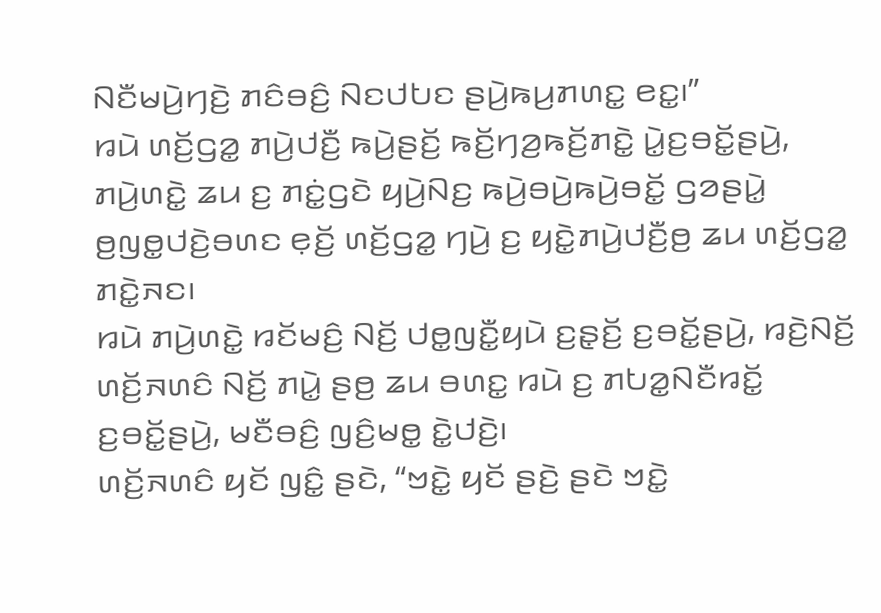ꤡꤢꤪꤗꤣꤧ꤬ꤚꤢꤧ꤬ ꤊꤢꤨꤋꤢꤨ꤬ ꤡꤢꤓꤝꤢ ꤔꤣꤧ꤬ꤒꤣ꤬ꤊꤛꤢ꤭ ꤕꤢ꤭꤯”
ꤙꤣꤧ ꤛꤢꤩ꤬ꤞꤤ꤭ ꤊꤣꤧ꤬ꤓꤢꤪ꤬ ꤒꤣꤧ꤬ꤔꤢꤩ꤬ ꤒꤢꤩ꤬ꤚꤤ꤬ꤒꤢꤩ꤬ꤊꤢꤧ꤭ ꤣꤧ꤭ꤢ꤬ꤋꤢꤩ꤭ꤔꤣꤧ꤬, ꤊꤣꤧ꤬ꤛꤢꤧ꤭ ꤘꤣ ꤢ꤬ ꤊꤢꤦ꤭ꤞꤢꤧ ꤟꤣꤧ꤬ꤡꤢ꤬ ꤒꤣꤧ꤬ꤋꤣꤧ꤬ꤒꤣꤧ꤬ꤋꤢꤩ꤭ ꤞꤤꤔꤣꤧ꤭ ꤥ꤬ꤜꤥ꤭ꤓꤢꤧ꤬ꤋꤛꤢ ꤕ꤫ꤢꤩ꤬ ꤛꤢꤩ꤬ꤞꤤ꤭ ꤚꤣꤧ꤬ ꤢ꤬ ꤟꤢꤧ꤭ꤊꤣꤧ꤬ꤓꤢꤪ꤬ꤥ꤬ ꤘꤣ ꤛꤢꤩ꤬ꤞꤤ꤭ ꤊꤢꤧ꤭ꤏꤢ꤯
ꤙꤣꤧ ꤊꤣꤧ꤬ꤛꤢꤧ꤭ ꤙꤢꤩꤗꤢꤨ꤬ ꤡꤢꤩ꤬ ꤓꤥ꤭ꤜꤢꤪ꤭ꤟꤣꤧ ꤢ꤬ꤔ꤫ꤢꤩ꤬ ꤢ꤬ꤋꤢꤩ꤭ꤔꤣꤧ꤬, ꤙꤢꤧ꤬ꤡꤢꤩ꤬ ꤛꤢꤩ꤬ꤏꤛꤢꤨ ꤡꤢꤩ꤬ ꤊꤣꤧ꤭ ꤔꤥ꤬ ꤘꤣ ꤋꤛꤢ꤭ ꤙꤣꤧ ꤢ꤬ ꤊꤝꤤ꤭ꤡꤢꤪꤙꤢꤩ꤭ ꤢ꤬ꤋꤢꤩ꤭ꤔꤣꤧ꤬, ꤗꤢꤪꤋꤢꤨ꤬ ꤜꤢꤨ꤬ꤗꤥ꤭ ꤢꤧ꤭ꤓꤢꤧ꤬꤯
ꤛꤢꤩ꤬ꤏꤛꤢꤨ ꤟꤢꤩ ꤜꤢꤨ꤭ ꤔꤢꤧ, “ꤠꤢꤧ꤭ ꤟꤢꤩ ꤔꤢꤧ꤬ ꤔꤢꤧ ꤠꤢꤧ꤭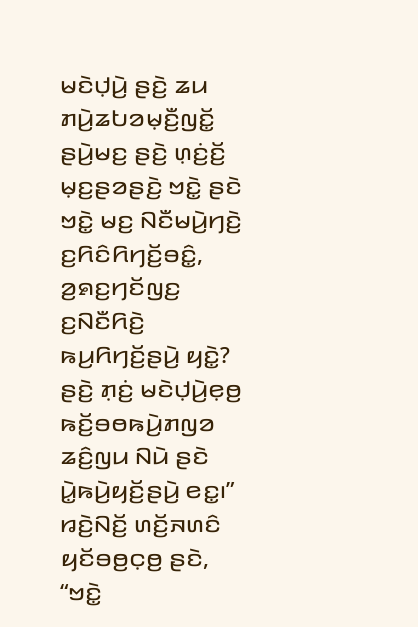ꤗꤢꤧꤓ꤫ꤣꤧ꤬ ꤔꤢꤧ꤬ ꤘꤣ ꤊꤣꤧ꤬ꤘꤝꤤꤗ꤫ꤢꤪ꤬ꤜꤢꤩ꤭ ꤔꤣꤧ꤬ꤗꤢ꤬ ꤔꤢꤧ꤬ ꤛ꤫ꤢꤦ꤬ꤢꤩ꤬ ꤗ꤫ꤢ꤬ꤔꤤꤔꤢꤧ꤬ ꤠꤢꤧ꤭ ꤔꤢꤧ ꤠꤢꤧ꤭ ꤗꤢ꤬ ꤡꤢꤪꤗꤣꤧ꤬ꤚꤢꤧ꤬ ꤢ꤬ꤖꤢꤨꤖꤚꤢꤩ꤬ꤋꤢꤨ꤭, ꤤ꤬ꤎꤢ꤬ꤚꤢꤩꤜꤢ꤬ ꤢ꤬ꤡꤢꤪꤖꤢꤧ꤬ ꤒꤣ꤬ꤖꤚꤢꤩ꤬ꤔꤣꤧ꤬ ꤟꤢꤧ꤭? ꤔꤢꤧ꤬ ꤊ꤫ꤢꤦ꤬ ꤗꤢꤧꤓ꤫ꤣꤧ꤬ꤕ꤫ꤥ꤬ ꤒꤢꤩ꤬ꤋꤥꤒꤣꤧ꤬ꤊꤜꤤ ꤘꤢꤨ꤬ꤜꤣ ꤡꤣꤧ ꤔꤢꤧ ꤣꤧ꤭ꤒꤣꤧ꤬ꤟꤢꤩ꤬ꤔꤣꤧ꤬ ꤕꤢ꤭꤯”
ꤙꤢꤧ꤬ꤡꤢꤩ꤬ ꤛꤢꤩ꤬ꤏꤛꤢꤨ ꤟꤢꤩꤋꤥ꤬ꤍ꤫ꤥ꤬ ꤔꤢꤧ, “ꤠꤢꤧ꤭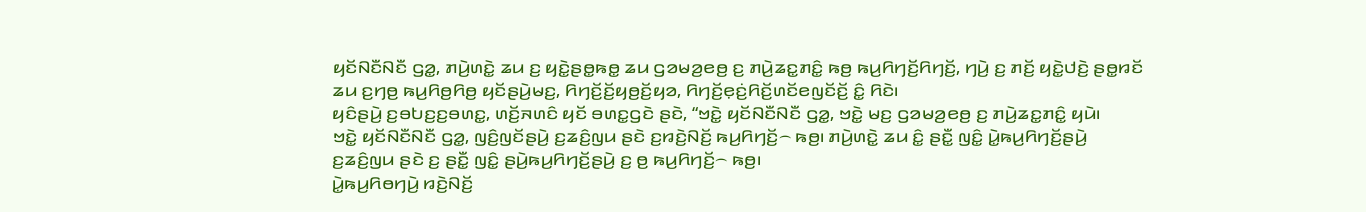ꤟꤢꤩꤡꤢꤪꤡꤢꤪ ꤞꤤ꤭, ꤊꤣꤧ꤬ꤛꤢꤧ꤭ ꤘꤣ ꤢ꤬ ꤟꤢꤧ꤭ꤔꤥ꤭ꤒꤥ꤭ ꤘꤣ ꤞꤤꤗꤤ꤬ꤕꤥ꤬ ꤢ꤬ ꤊꤣꤧ꤬ꤘꤢ꤭ꤊꤢꤨ꤭ ꤒꤥ꤬ ꤒꤣ꤬ꤖꤚꤢꤩ꤬ꤖꤚꤢꤩ꤬, ꤚꤣꤧ꤬ ꤢ꤬ ꤊꤢꤩ꤬ ꤟꤢꤧ꤭ꤓꤢꤧ꤬ ꤔꤥ꤭ꤙꤢꤩ ꤘꤣ ꤢ꤬ꤚꤥ꤬ ꤒꤣ꤬ꤖꤥ꤬ꤖꤥ꤬ ꤟꤢꤩꤔꤣꤧ꤬ꤗꤢ꤬, ꤖꤚꤢꤩ꤬ꤢꤩ꤬ꤟꤥ꤬ꤢꤩ꤬ꤟꤤ, ꤖꤚꤢꤩ꤬ꤕ꤫ꤢꤦ꤬ꤖꤢꤩ꤬ꤛꤢꤩꤕꤜꤢꤩꤢꤩ꤬ ꤢꤨ꤭ ꤖꤢꤧ꤯
ꤟꤢꤨꤔꤣꤧ꤬ ꤢ꤬ꤋꤝꤢ꤬ꤢ꤬ꤋꤛꤢ꤭, ꤛꤢꤩ꤬ꤏꤛꤢꤨ ꤟꤢꤩ ꤋꤛꤢ꤭ꤞꤢꤧ ꤔꤢꤧ, “ꤠꤢꤧ꤭ ꤟꤢꤩꤡꤢꤪꤡꤢꤪ ꤞꤤ꤭, ꤠꤢꤧ꤭ ꤗꤢ꤬ ꤞꤤꤗꤤ꤬ꤕꤥ꤬ ꤢ꤬ ꤊꤣꤧ꤬ꤘꤢ꤭ꤊꤢꤨ꤭ ꤟꤣꤧ꤯
ꤠꤢꤧ꤭ ꤟꤢꤩꤡꤢꤪꤡꤢꤪ ꤞꤤ꤭, ꤜꤢꤨ꤬ꤜꤢꤩꤔꤣꤧ꤬ ꤢ꤬ꤘꤢꤨ꤬ꤜꤣ ꤔꤢꤧ ꤢ꤬ꤙꤢꤧ꤬ꤡꤢꤩ꤬ ꤒꤣ꤬ꤖꤚꤢꤩ꤬꤮ ꤒꤥ꤬꤯ ꤊꤣꤧ꤬ꤛꤢꤧ꤭ ꤘꤣ ꤢꤨ꤭ ꤔꤢꤪ꤭ ꤜꤢꤨ꤭ ꤣꤧ꤭ꤒꤣ꤬ꤖꤚꤢꤩ꤬ꤔꤣꤧ꤬ ꤢ꤬ꤘꤢꤨ꤬ꤜꤣ ꤔꤢꤧ ꤢ꤬ ꤔꤢꤪ꤭ ꤜꤢꤨ꤭ ꤔꤣꤧ꤬ꤒꤣ꤬ꤖꤚꤢꤩ꤬ꤔꤣꤧ꤬ ꤢ꤬ ꤥ꤬ ꤒꤣ꤬ꤖꤚꤢꤩ꤬꤮ ꤒꤥ꤬꤯
ꤣꤧ꤭ꤒꤣ꤬ꤖꤥꤚꤣꤧ꤬ ꤙꤢꤧ꤬ꤡꤢꤩ꤬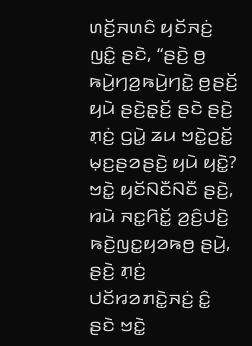ꤛꤢꤩ꤬ꤏꤛꤢꤨ ꤟꤢꤩꤏꤢꤦ꤬ ꤜꤢꤨ꤭ ꤔꤢꤧ, “ꤔꤢꤧ꤬ ꤥ꤬ ꤒꤣꤧ꤬ꤚꤤ꤬ꤒꤣꤧ꤬ꤚꤢꤧ꤭ ꤥ꤬ꤔꤢꤩ꤬ ꤟꤣꤧ ꤔꤢꤧ꤬ꤔ꤫ꤢꤩ꤬ ꤔꤢꤧ ꤔꤢꤧ꤬ ꤊ꤫ꤢꤦ꤬ ꤞꤣꤧ꤭ ꤘꤣ ꤠꤢꤧ꤭ꤑꤢꤩ꤭ ꤗ꤫ꤢ꤬ꤔꤤꤔꤢꤧ꤬ ꤟꤣꤧ ꤟꤢꤧ꤭? ꤠꤢꤧ꤭ ꤟꤢꤩꤡꤢꤪꤡꤢꤪ ꤔꤢꤧ꤬, ꤙꤣꤧ ꤏꤢ꤭ꤖꤢꤩ꤭ ꤤ꤬ꤢꤨ꤬ꤓꤢꤧ꤬ ꤒꤢꤧ꤬ꤜꤢ꤭ꤟꤤꤒꤥ꤬ ꤔꤣꤧ꤬, ꤔꤢꤧ꤬ ꤊ꤫ꤢꤦ꤬ ꤓꤢꤩꤙꤤꤊꤢꤧ꤭ꤏꤢꤦ꤬ ꤢꤨ꤭ ꤔꤢꤧ ꤠꤢꤧ꤭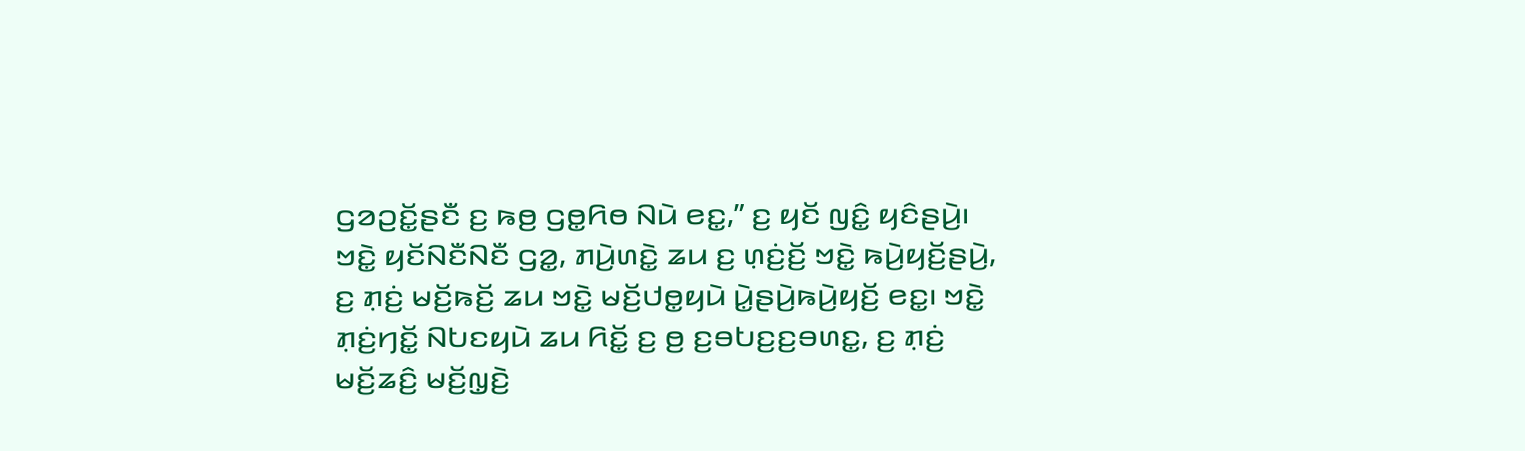ꤞꤤꤑꤢꤩ꤭ꤔꤢꤪ ꤢ꤬ ꤒꤥ꤬ ꤞꤥ꤭ꤖꤥ ꤡꤣꤧ ꤕꤢ꤭,” ꤢ꤬ ꤟꤢꤩ ꤜꤢꤨ꤭ ꤟꤢꤨꤔꤣꤧ꤬꤯
ꤠꤢꤧ꤭ ꤟꤢꤩꤡꤢꤪꤡꤢꤪ ꤞꤤ꤭, ꤊꤣꤧ꤬ꤛꤢꤧ꤭ ꤘꤣ ꤢ꤬ ꤛ꤫ꤢꤦ꤬ꤢꤩ꤬ ꤠꤢꤧ꤭ ꤒꤣꤧ꤬ꤟꤢꤩ꤬ꤔꤣꤧ꤬, ꤢ꤬ ꤊ꤫ꤢꤦ꤬ ꤗꤢꤩ꤬ꤒꤢꤩ꤬ ꤘꤣ ꤠꤢꤧ꤭ ꤗꤢꤩ꤬ꤓꤥ꤭ꤟꤣꤧ ꤣꤧ꤭ꤔꤣꤧ꤬ꤒꤣꤧ꤬ꤟꤢꤩ꤬ ꤕꤢ꤭꤯ ꤠꤢꤧ꤭ ꤊ꤫ꤢꤦ꤬ꤚꤢꤩ꤭ ꤡꤝꤢꤟꤣꤧ ꤘꤣ ꤖꤢꤩ꤭ ꤢ꤬ ꤥ꤬ ꤢ꤬ꤋꤝꤢ꤬ꤢ꤬ꤋꤛꤢ꤭, ꤢ꤬ ꤊ꤫ꤢꤦ꤬ ꤗꤢꤩ꤬ꤘꤢꤨ꤬ ꤗꤢꤩ꤬ꤜ꤫ꤢꤧ꤬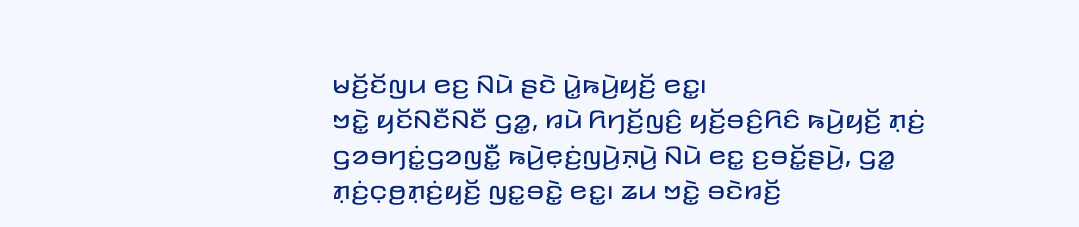ꤗꤢꤩ꤬ꤢꤩꤜꤣ ꤕꤢ꤬ ꤡꤣꤧ ꤔꤢꤧ ꤣꤧ꤭ꤒꤣꤧ꤬ꤟꤢꤩ꤬ ꤕꤢ꤭꤯
ꤠꤢꤧ꤭ ꤟꤢꤩꤡꤢꤪꤡꤢꤪ ꤞꤤ꤭, ꤙꤣꤧ ꤖꤚꤢꤩ꤬ꤜꤢꤨ꤬ ꤟꤢꤩ꤬ꤋꤢꤨ꤬ꤖꤢꤨ ꤒꤣꤧ꤬ꤟꤢꤩ꤬ ꤊ꤫ꤢꤦ꤬ ꤞꤤꤋꤚꤢꤦ꤭ꤞꤤꤜꤢꤪ꤭ ꤒꤣꤧ꤬ꤕ꤫ꤢꤦ꤬ꤜꤣꤧ꤬ꤏ꤫ꤣꤧ꤬ ꤡꤣꤧ ꤕꤢ꤭ ꤢ꤬ꤋꤢꤩ꤭ꤔꤣꤧ꤬, ꤞꤤ꤭ ꤊ꤫ꤢꤦ꤬ꤍ꤫ꤥ꤬ꤊ꤫ꤢꤦ꤬ꤟꤢꤩ꤬ ꤜꤢ꤭ꤋꤢꤧ꤭ ꤕꤢ꤭꤯ ꤘꤣ ꤠꤢꤧ꤭ ꤋꤢꤧꤙꤢꤩ꤬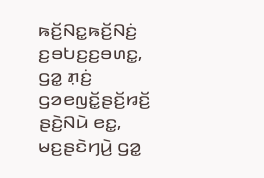ꤒꤢꤩ꤬ꤡꤢ꤭ꤒꤢꤩ꤬ꤡꤢꤦ꤬ ꤢ꤬ꤋꤝꤢ꤬ꤢ꤬ꤋꤛꤢ꤭, ꤞꤤ꤭ ꤊ꤫ꤢꤦ꤬ ꤞꤤꤕꤜꤢꤩ꤭ꤔꤢꤩ꤬ꤙꤢꤩ꤬ ꤔꤢꤧ꤬ꤡꤣꤧ ꤕꤢ꤭, ꤗꤢ꤬ꤔꤢꤧꤚꤣꤧ꤬ ꤞꤤ꤭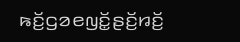ꤒꤢꤩ꤬ꤞꤤꤕꤜꤢꤩ꤭ꤔꤢꤩ꤬ꤙꤢꤩ꤬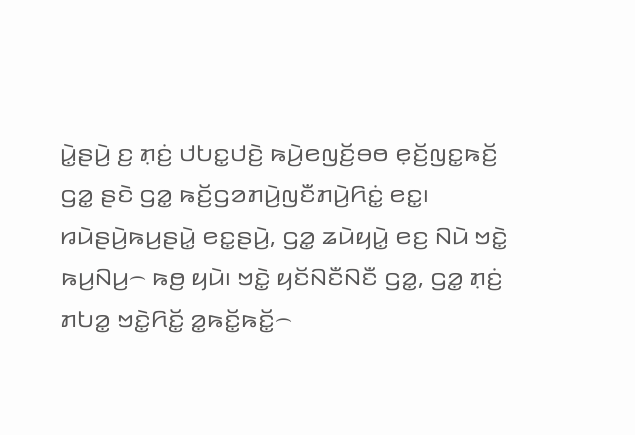ꤣꤧ꤭ꤔꤣꤧ꤬ ꤢ꤬ ꤊ꤫ꤢꤦ꤬ ꤓꤝꤢ꤭ꤓꤢꤧ꤬ ꤒꤣꤧ꤬ꤕꤜꤢꤩ꤬ꤋꤥ ꤕ꤫ꤢꤩ꤬ꤜꤢ꤭ꤒꤢꤩ꤬ ꤞꤤ꤭ ꤔꤢꤧ ꤞꤤ꤭ ꤒꤢꤩ꤬ꤞꤤꤊꤣꤧ꤬ꤜꤢꤪꤊꤣꤧ꤬ꤖꤢꤦ꤭ ꤕꤢ꤭꤯
ꤙꤣꤧꤔꤣꤧ꤬ꤒꤣ꤬ꤔꤣꤧ꤭ ꤕꤢ꤭ꤔꤣꤧ꤬, ꤞꤤ꤭ ꤘꤣꤧꤟꤣꤧ꤭ ꤕꤢ꤬ ꤡꤣꤧ ꤠꤢꤧ꤭ ꤒꤣ꤬ꤡꤣ꤬꤮ ꤒꤥ꤬ ꤟꤣꤧ꤯ ꤠꤢꤧ꤭ ꤟꤢꤩꤡꤢꤪꤡꤢꤪ ꤞꤤ꤭, ꤞꤤ꤭ ꤊ꤫ꤢꤦ꤬ ꤊꤝꤤ꤭ ꤠꤢꤧ꤭ꤖꤢꤩ꤭ ꤤ꤭ꤒꤢꤩ꤭ꤒꤢꤩ꤭꤮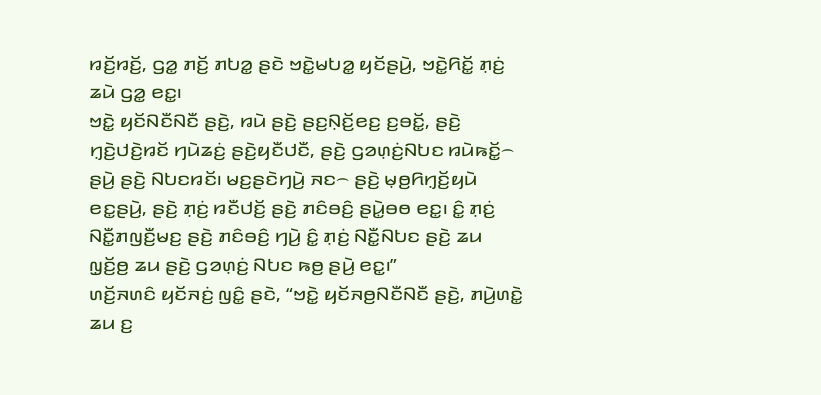ꤙꤢꤩ꤬ꤙꤢꤩ꤬, ꤞꤤ꤭ ꤊꤢꤩ꤬ ꤊꤝꤤ꤭ ꤔꤢꤧ ꤠꤢꤧ꤭ꤗꤝꤤ꤭ ꤟꤢꤩꤔꤣꤧ꤬, ꤠꤢꤧ꤭ꤖꤢꤩ꤭ ꤊ꤫ꤢꤦ꤬ ꤘꤣꤧ ꤞꤤ꤭ ꤕꤢ꤭꤯
ꤠꤢꤧ꤭ ꤟꤢꤩꤡꤢꤪꤡꤢꤪ ꤔꤢꤧ꤬, ꤙꤣꤧ ꤔꤢꤧ꤬ ꤔꤢ꤬ꤡ꤫ꤢꤩ꤬ꤕꤢ꤬ ꤢ꤬ꤋꤢꤩ꤭, ꤔꤢꤧ꤬ ꤚ꤫ꤢꤧ꤬ꤓꤢꤧ꤬ꤙꤢꤩ ꤚꤣꤧꤘꤢꤦ꤬ ꤔꤢꤧ꤬ꤟꤢꤪꤓꤢꤪ, ꤔꤢꤧ꤬ ꤞꤤꤛ꤫ꤢꤦ꤬ꤡꤝꤢ ꤙꤣꤧꤒꤢꤩ꤭꤮ ꤔꤣꤧ꤬ ꤔꤢꤧ꤬ ꤡꤝꤢꤙꤢꤩ꤯ ꤗꤢ꤬ꤔꤢꤧꤚꤣꤧ꤬ ꤏꤢ꤮ ꤔꤢꤧ꤬ ꤗ꤫ꤥ꤬ꤖꤚ꤫ꤢꤩ꤬ꤟꤣꤧ ꤕꤢ꤭ꤔꤣꤧ꤬, ꤔꤢꤧ꤬ ꤊ꤫ꤢꤦ꤬ ꤙꤢꤪꤓꤢꤩ꤬ ꤔꤢꤧ꤬ ꤊꤢꤨꤋꤢꤨ꤬ ꤔꤣꤧ꤭ꤋꤥ ꤕꤢ꤭꤯ ꤢꤨ꤭ ꤊ꤫ꤢꤦ꤬ ꤡꤢꤪ꤭ꤊꤜꤢꤪ꤬ꤗꤢ꤬ ꤔꤢꤧ꤬ ꤊꤢꤨꤋꤢꤨ꤬ ꤚꤣꤧ꤬ ꤢꤨ꤭ ꤊ꤫ꤢꤦ꤬ ꤡꤢꤪ꤭ꤡꤝꤢ ꤔꤢꤧ꤬ ꤘꤣ ꤜ꤫ꤢꤩ꤬ꤥ꤬ ꤘꤣ ꤔꤢꤧ꤬ ꤞꤤꤛ꤫ꤢꤦ꤬ ꤡꤝꤢ ꤒꤥ꤬ ꤔꤣꤧ꤬ ꤕꤢ꤭꤯”
ꤛꤢꤩ꤬ꤏꤛꤢꤨ ꤟꤢꤩꤏꤢꤦ꤬ ꤜꤢꤨ꤭ ꤔꤢꤧ, “ꤠꤢꤧ꤭ ꤟꤢꤩꤏꤥ꤬ꤡꤢꤪꤡꤢꤪ ꤔꤢꤧ꤬, ꤊꤣꤧ꤬ꤛꤢꤧ꤭ ꤘꤣ ꤢ꤬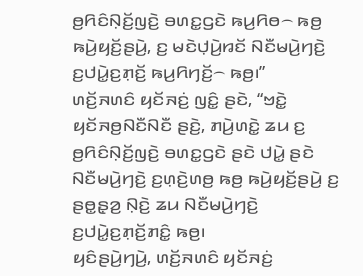ꤥ꤬ꤖꤢꤨꤡ꤫ꤢꤩ꤬ꤜꤢꤧ꤬ ꤋꤛꤢ꤭ꤞꤢꤧ ꤒꤣ꤬ꤖꤥ꤮ ꤒꤥ꤬ ꤒꤣꤧ꤬ꤟꤢꤩ꤬ꤔꤣꤧ꤬, ꤢ꤬ ꤗꤢꤧꤓ꤫ꤣꤧ꤬ꤙꤢꤩ ꤡꤢꤪꤗꤣꤧ꤬ꤚꤢꤧ꤬ ꤢ꤬ꤓꤣꤧ꤭ꤢ꤬ꤊ꤫ꤢꤩ꤬ ꤒꤣ꤬ꤖꤚꤢꤩ꤬꤮ ꤒꤥ꤬꤯”
ꤛꤢꤩ꤬ꤏꤛꤢꤨ ꤟꤢꤩꤏꤢꤦ꤬ ꤜꤢꤨ꤭ ꤔꤢꤧ, “ꤠꤢꤧ꤭ ꤟꤢꤩꤏꤥ꤬ꤡꤢꤪꤡꤢꤪ ꤔꤢꤧ꤬, ꤊꤣꤧ꤬ꤛꤢꤧ꤭ ꤘꤣ ꤢ꤬ ꤥ꤬ꤖꤢꤨꤡ꤫ꤢꤩ꤬ꤜꤢꤧ꤬ ꤋꤛꤢ꤭ꤞꤢꤧ ꤔꤢꤧ ꤓꤣꤧ꤭ ꤔꤢꤧ ꤡꤢꤪꤗꤣꤧ꤬ꤚꤢꤧ꤬ ꤢ꤬ꤛ꤫ꤢꤧ꤬ꤛꤥ꤬ ꤒꤥ꤬ ꤒꤣꤧ꤬ꤟꤢꤩ꤬ꤔꤣꤧ꤬ ꤢ꤬ ꤔꤥ꤭ꤔ꤫ꤤ꤬ ꤡ꤫ꤢꤧ꤬ ꤘꤣ ꤡꤢꤪꤗꤣꤧ꤬ꤚꤢꤧ꤬ ꤢ꤬ꤓꤣꤧ꤭ꤢ꤬ꤊ꤫ꤢꤩ꤬ꤊꤢꤨ꤭ ꤒꤥ꤬꤯
ꤟꤢꤨꤔꤣꤧ꤬ꤚꤣꤧ꤬, ꤛꤢꤩ꤬ꤏꤛꤢꤨ ꤟꤢꤩꤏꤢꤦ꤬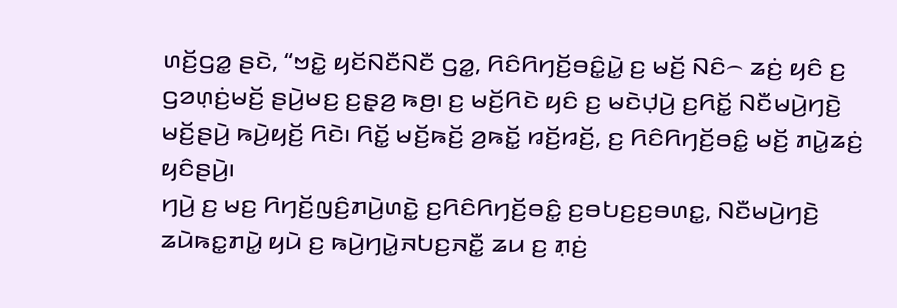ꤛꤢꤩ꤬ꤞꤤ꤭ ꤔꤢꤧ, “ꤠꤢꤧ꤭ ꤟꤢꤩꤡꤢꤪꤡꤢꤪ ꤞꤤ꤭, ꤖꤢꤨꤖꤚꤢꤩ꤬ꤋꤢꤨ꤭ꤣꤧ꤭ ꤢ꤬ ꤗꤢꤩ꤬ ꤡꤢꤨ꤮ ꤘꤢꤦ꤬ ꤟꤢꤨ ꤢ꤬ ꤞꤤꤛ꤫ꤢꤦ꤬ꤗꤢꤩ꤬ ꤔꤣꤧ꤬ꤗꤢ꤬ ꤢ꤬ꤔ꤫ꤤ꤬ ꤒꤥ꤬꤯ ꤢ꤬ ꤗꤢꤩ꤬ꤖꤢꤧ ꤟꤢꤨ ꤢ꤬ ꤗꤢꤧꤓ꤫ꤣꤧ꤬ ꤢ꤬ꤖꤢꤩ꤭ ꤡꤢꤪꤗꤣꤧ꤬ꤚꤢꤧ꤬ ꤗꤢꤩ꤬ꤔꤣꤧ꤬ ꤒꤣꤧ꤬ꤟꤢꤩ꤬ ꤖꤢꤧ꤯ ꤖꤢꤩ꤭ ꤗꤢꤩ꤬ꤒꤢꤩ꤬ ꤤ꤬ꤒꤢꤩ꤭ ꤙꤢꤩ꤬ꤙꤢꤩ꤬, ꤢ꤬ ꤖꤢꤨꤖꤚꤢꤩ꤬ꤋꤢꤨ꤭ ꤗꤢꤩ꤬ ꤊꤣꤧ꤭ꤘꤢꤦ꤬ ꤟꤢꤨꤔꤣꤧ꤬꤯
ꤚꤣꤧ꤬ ꤢ꤬ ꤗꤢ꤬ ꤖꤚꤢꤩ꤬ꤜꤢꤨ꤬ꤊꤣꤧ꤬ꤛꤢꤧ꤭ ꤢ꤬ꤖꤢꤨꤖꤚꤢꤩ꤬ꤋꤢꤨ꤭ ꤢ꤬ꤋꤝꤢ꤬ꤢ꤬ꤋꤛꤢ꤭, ꤡꤢꤪꤗꤣꤧ꤬ꤚꤢꤧ꤬ ꤘꤣꤧꤒꤢ꤭ꤊꤣꤧ꤭ ꤟꤣꤧ ꤢ꤬ ꤒꤣꤧ꤬ꤚꤣꤧ꤭ꤏꤝꤢ꤬ꤏꤢꤪ꤭ ꤘꤣ ꤢ꤬ ꤊ꤫ꤢꤦ꤬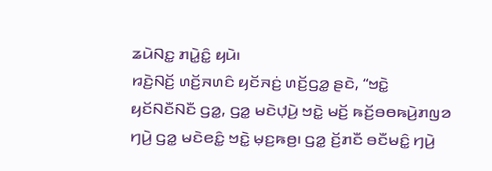ꤘꤣꤧꤡꤢ꤭ ꤊꤣꤧ꤭ꤢꤨ꤭ ꤟꤣꤧ꤯
ꤙꤢꤧ꤬ꤡꤢꤩ꤬ ꤛꤢꤩ꤬ꤏꤛꤢꤨ ꤟꤢꤩꤏꤢꤦ꤬ ꤛꤢꤩ꤬ꤞꤤ꤭ ꤔꤢꤧ, “ꤠꤢꤧ꤭ ꤟꤢꤩꤡꤢꤪꤡꤢꤪ ꤞꤤ꤭, ꤞꤤ꤭ ꤗꤢꤧꤓ꤫ꤣꤧ꤬ ꤠꤢꤧ꤭ ꤗꤢꤩ꤬ ꤒꤢꤩ꤬ꤋꤥꤒꤣꤧ꤬ꤊꤜꤤ ꤚꤣꤧ꤬ ꤞꤤ꤭ ꤗꤢꤧꤕꤢꤨ꤭ ꤠꤢꤧ꤭ ꤗ꤫ꤢ꤬ꤒꤥ꤬꤯ ꤞꤤ꤭ ꤢꤩ꤬ꤊꤢꤪ ꤋꤢꤪꤗꤢꤨ꤭ ꤚꤣꤧ꤬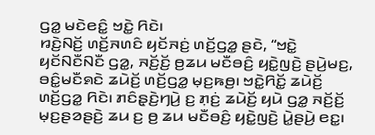ꤞꤤ꤭ ꤗꤢꤧꤕꤢꤨ꤭ ꤠꤢꤧ꤭ ꤖꤢꤧ꤯
ꤙꤢꤧ꤬ꤡꤢꤩ꤬ ꤛꤢꤩ꤬ꤏꤛꤢꤨ ꤟꤢꤩꤏꤢꤦ꤬ ꤛꤢꤩ꤬ꤞꤤ꤭ ꤔꤢꤧ, “ꤠꤢꤧ꤭ ꤟꤢꤩꤡꤢꤪꤡꤢꤪ ꤞꤤ꤭, ꤏꤢꤩ꤬ꤢꤩ꤬ ꤥ꤬ꤘꤣ ꤗꤢꤪꤋꤢꤨ꤬ ꤟꤢꤧ꤭ꤜꤢꤧ꤬ ꤔꤣꤧ꤬ꤗꤢ꤬, ꤋꤢꤨ꤭ꤗꤢꤪꤎꤢꤧ ꤘꤣꤧꤢꤩ꤬ ꤛꤢꤩ꤬ꤞꤤ꤭ ꤗ꤫ꤢ꤬ꤒꤥ꤬꤯ ꤠꤢꤧ꤭ꤖꤢꤩ꤭ ꤘꤣꤧꤢꤩ꤬ ꤛꤢꤩ꤬ꤞꤤ꤭ ꤖꤢꤧ꤯ ꤊꤢꤨꤔ꤫ꤢꤧ꤬ꤚꤣꤧ꤬ ꤢ꤬ ꤊ꤫ꤢꤦ꤬ ꤘꤣꤧꤢꤩ꤬ ꤟꤣꤧ ꤞꤤ꤭ ꤏꤢꤩ꤬ꤢꤩ꤬ ꤗ꤫ꤢ꤬ꤔꤤꤔꤢꤧ꤬ ꤘꤣ ꤢ꤬ ꤥ꤬ ꤘꤣ ꤗꤢꤪꤋꤢꤨ꤬ ꤟꤢꤧ꤭ꤜꤢꤧ꤬ ꤣꤧ꤭ꤔꤣꤧ꤬ ꤕꤢ꤭꤯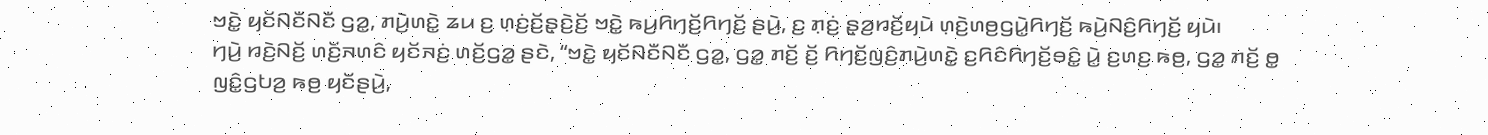ꤠꤢꤧ꤭ ꤟꤢꤩꤡꤢꤪꤡꤢꤪ ꤞꤤ꤭, ꤊꤣꤧ꤬ꤛꤢꤧ꤭ ꤘꤣ ꤢ꤬ ꤛ꤫ꤢꤦ꤬ꤢꤩ꤬ꤔ꤫ꤢꤧ꤬ꤢꤩ꤬ ꤠꤢꤧ꤭ ꤒꤣ꤬ꤖꤚꤢꤩ꤬ꤖꤚꤢꤩ꤬ ꤔꤣꤧ꤬, ꤢ꤬ ꤊ꤫ꤢꤦ꤬ ꤔ꤫ꤤ꤬ꤙꤢꤩ꤬ꤟꤣꤧ ꤛ꤫ꤢꤧ꤬ꤛꤥ꤬ꤞꤣꤧ꤭ꤖꤚꤢꤩ꤬ ꤒꤣꤧ꤬ꤡꤢꤨ꤬ꤖꤚꤢꤩ꤬ ꤟꤣꤧ꤯
ꤚꤣꤧ꤬ ꤙꤢꤧ꤬ꤡꤢꤩ꤬ ꤛꤢꤩ꤬ꤏꤛꤢꤨ ꤟꤢꤩꤏꤢꤦ꤬ ꤛꤢꤩ꤬ꤞꤤ꤭ ꤔꤢꤧ, “ꤠꤢꤧ꤭ ꤟꤢꤩꤡꤢꤪꤡꤢꤪ ꤞꤤ꤭, ꤞꤤ꤭ ꤊꤢꤩ꤬ ꤢꤩ꤬ ꤖꤚꤢꤩ꤬ꤜꤢꤨ꤬ꤊꤣꤧ꤬ꤛꤢꤧ꤭ ꤢ꤬ꤖꤢꤨꤖꤚꤢꤩ꤬ꤋꤢꤨ꤭ ꤣꤧ꤭ ꤢ꤬ꤛꤢ꤬ ꤒꤥ꤬, ꤞꤤ꤭ ꤊꤢꤩ꤬ ꤥ꤭ ꤜꤢꤨ꤭ꤞꤝꤤ꤬ ꤒꤥ꤬ ꤟꤢꤩꤔꤣꤧ꤬,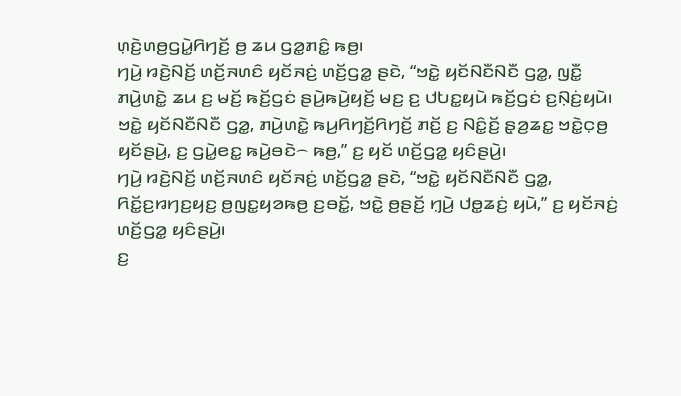ꤛ꤫ꤢꤧ꤬ꤛꤥ꤬ꤞꤣꤧ꤭ꤖꤚꤢꤩ꤬ ꤥ꤬ ꤘꤣ ꤞꤤ꤭ꤊꤢꤨ꤭ ꤒꤥ꤬꤯
ꤚꤣꤧ꤬ ꤙꤢꤧ꤬ꤡꤢꤩ꤬ ꤛꤢꤩ꤬ꤏꤛꤢꤨ ꤟꤢꤩꤏꤢꤦ꤬ ꤛꤢꤩ꤬ꤞꤤ꤭ ꤔꤢꤧ, “ꤠꤢꤧ꤭ ꤟꤢꤩꤡꤢꤪꤡꤢꤪ ꤞꤤ꤭, ꤜꤢꤪ꤭ ꤊꤣꤧ꤬ꤛꤢꤧ꤭ ꤘꤣ ꤢ꤬ ꤗꤢꤩ꤬ ꤒꤢꤩ꤬ꤞꤢꤦ ꤔꤣꤧ꤬ꤒꤣꤧ꤬ꤟꤢꤩ꤬ ꤗꤢ꤬ ꤢ꤬ ꤓꤝꤢ꤭ꤟꤣꤧ ꤒꤢꤩ꤬ꤞꤢꤦ ꤢ꤬ꤡ꤫ꤢꤦ꤬ꤟꤣꤧ꤯
ꤠꤢꤧ꤭ ꤟꤢꤩꤡꤢꤪꤡꤢꤪ ꤞꤤ꤭, ꤊꤣꤧ꤬ꤛꤢꤧ꤭ ꤒꤣ꤬ꤖꤚꤢꤩ꤬ꤖꤚꤢꤩ꤬ ꤊꤢꤩ꤬ ꤢ꤬ ꤡꤢꤨ꤭ꤢꤩ꤬ ꤔ꤫ꤤ꤬ꤘꤢ꤭ ꤠꤢꤧ꤭ꤍ꤫ꤥ꤬ ꤟꤢꤩꤔꤣꤧ꤬, ꤢ꤬ ꤞꤣꤧ꤭ꤕꤢ꤭ ꤒꤣꤧ꤬ꤋꤢꤧ꤮ ꤒꤥ꤬,” ꤢ꤬ ꤟꤢꤩ ꤛꤢꤩ꤬ꤞꤤ꤭ ꤟꤢꤨꤔꤣꤧ꤬꤯
ꤚꤣꤧ꤬ ꤙꤢꤧ꤬ꤡꤢꤩ꤬ ꤛꤢꤩ꤬ꤏꤛꤢꤨ ꤟꤢꤩꤏꤢꤦ꤬ ꤛꤢꤩ꤬ꤞꤤ꤭ ꤔꤢꤧ, “ꤠꤢꤧ꤭ ꤟꤢꤩꤡꤢꤪꤡꤢꤪ ꤞꤤ꤭, ꤖꤢꤩ꤭ꤢ꤬ꤙꤚꤢ꤬ꤟꤢ꤬ ꤥ꤬ꤜꤢ꤭ꤟꤤꤒꤥ꤬ ꤢ꤬ꤋꤢꤩ꤭, ꤠꤢꤧ꤭ ꤥ꤬ꤔꤢꤩ꤬ ꤚ꤫ꤣꤧ꤬ ꤓꤥ꤭ꤘꤢꤦ꤬ ꤟꤣꤧ,” ꤢ꤬ ꤟꤢꤩꤏꤢꤦ꤬ ꤛꤢꤩ꤬ꤞꤤ꤭ ꤟꤢꤨꤔꤣꤧ꤬꤯
ꤢ꤬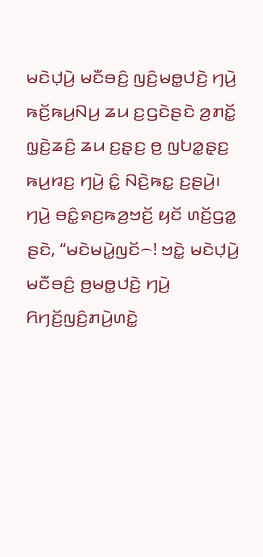ꤗꤢꤧꤓ꤫ꤣꤧ꤬ ꤗꤢꤪꤋꤢꤨ꤬ ꤜꤢꤨ꤬ꤗꤥ꤭ꤓꤢꤧ꤬ ꤚꤣꤧ꤬ ꤒꤢꤩ꤬ꤒꤣ꤬ꤡꤣ꤬ ꤘꤣ ꤢ꤬ꤞꤢꤧꤔꤢꤧ ꤤ꤬ꤊꤢꤩ꤭ ꤜ꤫ꤢꤧ꤬ꤘꤢꤨ꤬ ꤘꤣ ꤢ꤬ꤔ꤫ꤢ꤬ ꤥ꤬ ꤜꤝꤤ꤭ꤔ꤫ꤢ꤬ ꤒꤣ꤬ꤙꤢ꤬ ꤚꤣꤧ꤬ ꤢꤨ꤭ ꤡꤢꤧ꤬ꤒꤢ꤭ ꤢ꤬ꤔꤣꤧ꤬꤯
ꤚꤣꤧ꤬ ꤋꤢꤨ꤭ꤎꤢ꤬ꤒꤤ꤬ꤠꤢꤩ꤬ ꤟꤢꤩ ꤛꤢꤩ꤬ꤞꤤ꤭ ꤔꤢꤧ, “ꤗꤢꤧꤗꤣꤧ꤭ꤜꤢꤩ꤮! ꤠꤢꤧ꤭ ꤗꤢꤧꤓ꤫ꤣꤧ꤬ ꤗꤢꤪꤋꤢꤨ꤬ ꤥ꤬ꤗꤥ꤭ꤓꤢꤧ꤬ ꤚꤣꤧ꤬ ꤖꤚꤢꤩ꤬ꤜꤢꤨ꤬ꤊꤣꤧ꤬ꤛꤢꤧ꤭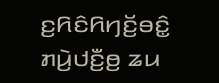ꤢ꤬ꤖꤢꤨꤖꤚꤢꤩ꤬ꤋꤢꤨ꤭ ꤊꤣꤧ꤬ꤓꤢꤪ꤬ꤥ꤬ ꤘꤣ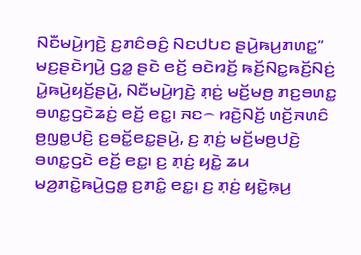ꤡꤢꤪꤗꤣꤧ꤬ꤚꤢꤧ꤬ ꤢ꤬ꤊꤢꤨꤋꤢꤨ꤬ ꤡꤢꤓꤝꤢ ꤔꤣꤧ꤬ꤒꤣ꤬ꤊꤛꤢ꤭”
ꤗꤢ꤬ꤔꤢꤧꤚꤣꤧ꤬ ꤞꤤ꤭ ꤔꤢꤧ ꤕꤢꤩ꤬ ꤋꤢꤧꤙꤢꤩ꤬ ꤒꤢꤩ꤬ꤡꤢ꤭ꤒꤢꤩ꤬ꤡꤢꤦ꤬ ꤣꤧ꤭ꤒꤣꤧ꤬ꤟꤢꤩ꤬ꤔꤣꤧ꤬, ꤡꤢꤪꤗꤣꤧ꤬ꤚꤢꤧ꤬ ꤊ꤫ꤢꤦ꤬ ꤗꤢꤩ꤬ꤗꤥ꤬ ꤊꤢ꤬ꤋꤛꤢ꤭ ꤋꤛꤢ꤭ꤞꤢꤧꤘꤢꤦ꤬ ꤕꤢꤩ꤬ ꤕꤢ꤭꤯ ꤏꤢ꤮ ꤙꤢꤧ꤬ꤡꤢꤩ꤬ ꤛꤢꤩ꤬ꤏꤛꤢꤨ ꤥ꤬ꤜꤥ꤭ꤓꤢꤧ꤬ ꤢ꤬ꤋꤢꤩ꤭ꤕꤢ꤭ꤔꤣꤧ꤬, ꤢ꤬ ꤊ꤫ꤢꤦ꤬ ꤗꤢꤩ꤬ꤗꤥ꤬ꤓꤢꤧ꤬ ꤋꤛꤢ꤭ꤞꤢꤧ ꤕꤢꤩ꤬ ꤕꤢ꤭꤯ ꤢ꤬ ꤊ꤫ꤢꤦ꤬ ꤟꤢꤧ꤭ ꤘꤣ ꤗꤤ꤬ꤊꤢꤧ꤭ꤒꤣꤧ꤬ꤞꤥ꤭ ꤢ꤬ꤊꤢꤨ꤭ ꤕꤢ꤭꤯ ꤢ꤬ ꤊ꤫ꤢꤦ꤬ ꤟꤢꤧ꤭ꤒ꤫ꤣ꤬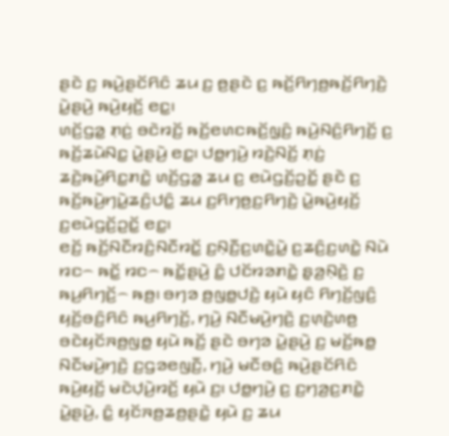ꤔꤢꤧ ꤢ꤬ ꤒꤣꤧ꤬ꤔꤢꤩꤖꤢꤨ ꤘꤣ ꤢ꤬ ꤥ꤬ꤔꤢꤧ ꤢ꤬ ꤒꤢꤩ꤬ꤖꤚꤥ꤬ꤒꤢꤩ꤬ꤖꤚꤢꤧ꤬ ꤣꤧ꤭ꤔꤣꤧ꤬ ꤒꤣꤧ꤬ꤟꤢꤩ꤬ ꤕꤢ꤭꤯
ꤛꤢꤩ꤬ꤞꤤ꤭ ꤊ꤫ꤢꤦ꤬ ꤋꤢꤧꤙꤢꤩ꤬ ꤒꤢꤩ꤬ꤕꤛꤢꤒꤢꤩ꤬ꤜ꤫ꤢꤨ꤬ ꤒꤣꤧ꤬ꤡꤢꤨ꤬ꤖꤚꤢꤩ꤬ ꤢ꤬ ꤒꤢꤩ꤬ꤘꤣꤧꤡꤢ꤭ ꤣꤧ꤭ꤔꤣꤧ꤬ ꤕꤢ꤭꤯ ꤓꤥ꤭ꤚꤣꤧ꤬ ꤙꤢꤧ꤬ꤡꤢꤩ꤬ ꤊ꤫ꤢꤦ꤬ ꤘꤢꤧ꤬ꤒꤣꤧ꤬ꤖꤢ꤭ꤊꤢꤧ꤭ ꤛꤢꤩ꤬ꤞꤤ꤭ ꤘꤣ ꤢ꤬ ꤕꤣꤧꤞꤢꤩ꤬ꤑꤢꤩ꤭ ꤔꤢꤧ ꤢ꤬ ꤒꤢꤩ꤬ꤒꤣꤧ꤬ꤚꤣꤧ꤭ꤘꤢꤨ꤬ꤓꤢꤨ꤭ ꤘꤣ ꤢ꤬ꤖꤚꤥ꤬ꤢ꤬ꤖꤚꤢꤧ꤬ ꤣꤧ꤭ꤒꤣꤧ꤬ꤟꤢꤩ꤬ ꤢ꤬ꤕꤣꤧꤞꤢꤩ꤬ꤑꤢꤩ꤭ ꤕꤢ꤭꤯
ꤕꤢꤩ꤬ ꤒꤢꤩ꤬ꤡꤢꤪꤙꤢꤨ꤬ꤡꤢꤪꤙꤢꤩ꤭ ꤢ꤬ꤡ꤫ꤢꤪ꤬ꤢ꤬ꤛꤢꤧ꤭ꤣꤧ꤭ ꤢ꤬ꤘꤢꤨ꤬ꤢ꤬ꤛꤢꤧ꤭ ꤡꤣꤧ ꤙꤢ꤮ ꤒꤢꤩ꤭ ꤙꤢ꤮ ꤒꤢꤩ꤭ꤔꤣꤧ꤬ ꤢꤨ꤭ ꤓꤢꤩꤙꤤꤊꤢꤧ꤭ ꤔ꤫ꤤ꤬ꤡ꤫ꤢꤧ꤬ ꤢ꤬ ꤒꤣ꤬ꤖꤚꤢꤩ꤬꤮ ꤒꤥ꤬꤯ ꤋꤚꤤ ꤥ꤬ꤜꤥ꤭ꤓꤢꤧ꤬ ꤟꤣꤧ ꤟꤢꤨ ꤖꤚꤢꤩ꤬ꤜꤢꤨ꤬ ꤟꤢꤩ꤬ꤋꤢꤨ꤬ꤖꤢꤨ ꤒꤣ꤬ꤖꤚꤢꤩ꤬, ꤚꤣꤧ꤬ ꤡꤢꤪꤗꤣꤧ꤬ꤚꤢꤧ꤬ ꤢ꤬ꤛ꤫ꤢꤧ꤬ꤛꤥ꤬ ꤋꤢꤧꤟꤢꤩꤏꤥ꤬ꤜꤥ꤭ ꤟꤣꤧ ꤒꤢꤩ꤬ ꤔꤢꤧ ꤋꤚꤤ ꤣꤧ꤭ꤔꤣꤧ꤬ ꤢ꤬ ꤗꤢꤩ꤬ꤒꤥ꤭ ꤡꤢꤪꤗꤣꤧ꤬ꤚꤢꤧ꤬ ꤢ꤬ꤞꤤꤕꤜꤢꤪ꤬, ꤚꤣꤧ꤬ ꤗꤢꤪꤋꤢꤨ꤬ ꤒꤣꤧ꤬ꤔꤢꤩꤖꤢꤨ ꤒꤣꤧ꤬ꤟꤢꤩ꤬ ꤗꤢꤧꤓ꤫ꤣꤧ꤬ꤙꤢꤩ꤬ ꤟꤣꤧ ꤢ꤬꤯ ꤓꤥ꤭ꤚꤣꤧ꤬ ꤢ꤬ ꤢ꤬ꤚꤤ꤬ꤢ꤬ꤊꤢꤧ꤭ ꤣꤧ꤭ꤔꤣꤧ꤬, ꤢꤨ꤭ ꤟꤢꤩꤏꤥ꤬ꤘꤥ꤬ꤔꤢꤧ꤭ ꤟꤣꤧ ꤢ꤬ ꤘꤣ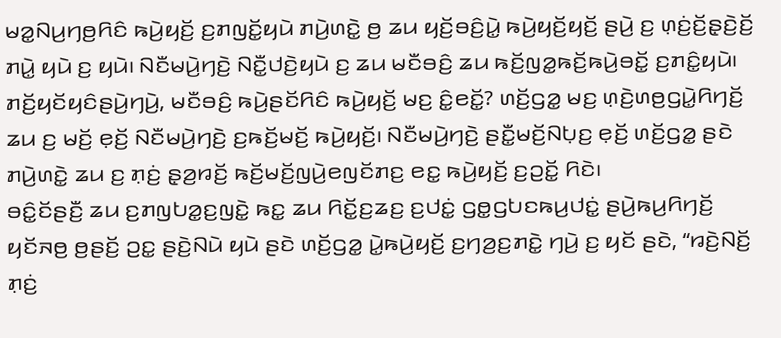ꤗꤤ꤭ꤡꤣ꤬ꤚꤥ꤬ꤖꤢꤨ ꤒꤣꤧ꤬ꤟꤢꤩ꤬ ꤢ꤬ꤊꤜꤢꤩ꤭ꤟꤣꤧ ꤊꤣꤧ꤬ꤛꤢꤧ꤭ ꤥ꤬ ꤘꤣ ꤟꤢꤩ꤬ꤋꤢꤨ꤬ꤣꤧ꤭ ꤒꤣꤧ꤬ꤟꤢꤩ꤬ꤟꤢꤩ꤬ ꤔꤣꤧ꤬ ꤢ꤬ ꤛ꤫ꤢꤦ꤬ꤢꤩ꤬ꤔ꤫ꤢꤧ꤬ꤢꤩ꤬ ꤊꤣꤧ꤭ ꤟꤣꤧ ꤢ꤬ ꤟꤣꤧ꤯ ꤡꤢꤪꤗꤣꤧ꤬ꤚꤢꤧ꤬ ꤡꤢꤪ꤭ꤓꤢꤧ꤬ꤟꤣꤧ ꤢ꤬ ꤘꤣ ꤗꤢꤪꤋꤢꤨ꤬ ꤘꤣ ꤒꤢꤩ꤬ꤜꤤ꤭ꤒꤢꤩ꤬ꤒꤣꤧ꤬ꤋꤢꤩ꤭ ꤢ꤬ꤊꤢꤨ꤭ꤟꤣꤧ꤯
ꤊꤢꤩ꤬ꤟꤢꤩꤟꤢꤨꤔꤣꤧ꤬ꤚꤣꤧ꤬, ꤗꤢꤪꤋꤢꤨ꤬ ꤒꤣꤧ꤬ꤔꤢꤩꤖꤢꤨ ꤒꤣꤧ꤬ꤟꤢꤩ꤬ ꤗꤢ꤬ ꤢꤨ꤭ꤕꤢꤩ꤭? ꤛꤢꤩ꤬ꤞꤤ꤭ ꤗꤢ꤬ ꤛ꤫ꤢꤧ꤬ꤛꤥ꤬ꤞꤣꤧ꤭ꤖꤚꤢꤩ꤬ ꤘꤣ ꤢ꤬ ꤗꤢꤩ꤬ ꤕ꤫ꤢꤩ꤬ ꤡꤢꤪꤗꤣꤧ꤬ꤚꤢꤧ꤬ ꤢ꤬ꤒꤢꤩ꤬ꤗꤢꤩ꤬ ꤒꤣꤧ꤬ꤟꤢꤩ꤬꤯ ꤡꤢꤪꤗꤣꤧ꤬ꤚꤢꤧ꤬ ꤔꤢꤪ꤭ꤗꤢꤩ꤬ꤡꤝ꤫ꤢ꤬ ꤕ꤫ꤢꤩ꤬ ꤛꤢꤩ꤬ꤞꤤ꤭ ꤔꤢꤧ ꤊꤣꤧ꤬ꤛꤢꤧ꤭ ꤘꤣ ꤢ꤬ ꤊ꤫ꤢꤦ꤬ ꤔ꤫ꤤ꤬ꤙꤢꤩ꤬ ꤒꤢꤩ꤬ꤗꤢꤩ꤬ꤜꤣꤧ꤬ꤕꤜꤢꤩꤊꤢ꤬ ꤕꤢ꤭ ꤒꤣꤧ꤬ꤟꤢꤩ꤬ ꤢ꤬ꤑꤢꤩ꤭ ꤖꤢꤧ꤯
ꤋꤢꤨ꤭ꤢꤩꤔꤢꤪ꤬ ꤘꤣ ꤢ꤬ꤊꤜꤝꤤ꤭ꤢ꤬ꤜꤢꤧ꤭ ꤒꤢ꤭ ꤘꤣ ꤖꤢꤩ꤭ꤢ꤬ꤘꤢ꤬ ꤢ꤬ꤓꤢꤦ꤭ ꤞꤥ꤭ꤞꤝꤢꤒꤣ꤬ꤓꤢꤦ꤭ ꤔꤣꤧ꤬ꤒꤣ꤬ꤖꤚꤢꤩ꤬ ꤟꤢꤩꤏꤥ꤬ ꤥ꤬ꤔꤢꤩ꤬ ꤑꤢ꤭ ꤔꤢꤧ꤬ꤡꤣꤧ ꤟꤣꤧ ꤔꤢꤧ ꤛꤢꤩ꤬ꤞꤤ꤭ ꤣꤧ꤭ꤒꤣꤧ꤬ꤟꤢꤩ꤬ ꤢ꤬ꤚꤤ꤬ꤢ꤬ꤊꤢꤧ꤭ ꤚꤣꤧ꤬ ꤢ꤬ ꤟꤢꤩ ꤔꤢꤧ, “ꤙꤢꤧ꤬ꤡꤢꤩ꤬ ꤊ꤫ꤢꤦ꤬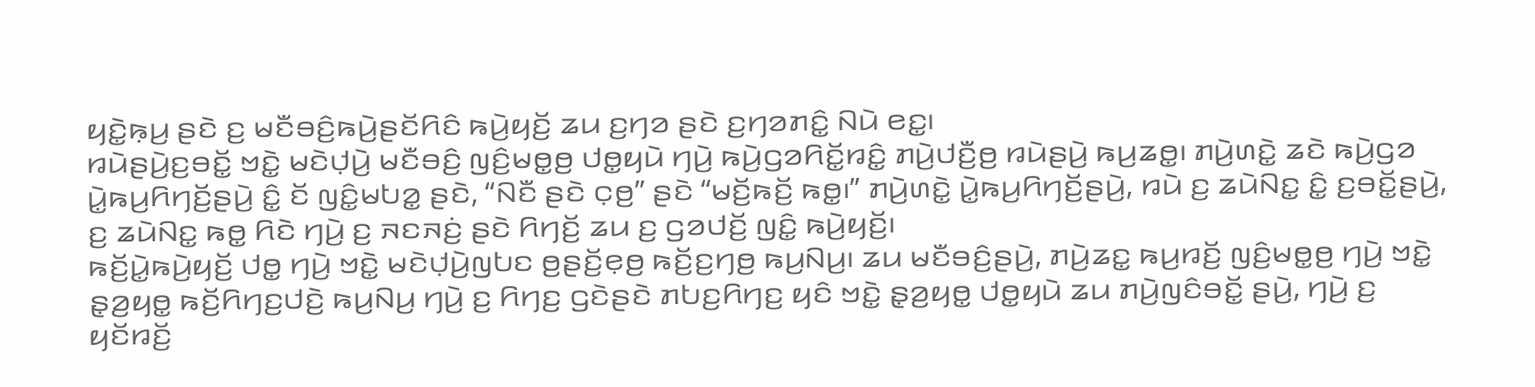ꤟꤢꤧ꤭ꤒ꤫ꤣ꤬ ꤔꤢꤧ ꤢ꤬ ꤗꤢꤪꤋꤢꤨ꤬ꤒꤣꤧ꤬ꤔꤢꤩꤖꤢꤨ ꤒꤣꤧ꤬ꤟꤢꤩ꤬ ꤘꤣ ꤢ꤬ꤚꤤ ꤔꤢꤧ ꤢ꤬ꤚꤤꤊꤢꤨ꤭ ꤡꤣꤧ ꤕꤢ꤭꤯
ꤙꤣꤧꤔꤣꤧ꤬ꤢ꤬ꤋꤢꤩ꤭ ꤠꤢꤧ꤭ ꤗꤢꤧꤓ꤫ꤣꤧ꤬ ꤗꤢꤪꤋꤢꤨ꤬ ꤜꤢꤨ꤬ꤗꤥ꤭ꤥ꤬ ꤓꤥ꤭ꤟꤣꤧ ꤚꤣꤧ꤬ ꤒꤣꤧ꤬ꤞꤤꤖꤢꤩ꤭ꤙꤢꤨ꤭ ꤊꤣꤧ꤬ꤓꤢꤪ꤬ꤥ꤬ ꤙꤣꤧꤔꤣꤧ꤬ ꤒꤣ꤬ꤘꤥ꤭꤯ ꤊꤣꤧ꤬ꤛꤢꤧ꤭ ꤘꤢꤧ ꤒꤣꤧ꤬ꤞꤤ ꤣꤧ꤭ꤒꤣ꤬ꤖꤚꤢꤩ꤬ꤔꤣꤧ꤬ ꤢꤨ꤭ ꤢꤩ ꤜꤢꤨ꤭ꤗꤝꤤ꤭ ꤔꤢꤧ, “ꤡꤢꤪ ꤔꤢꤧ ꤍ꤫ꤥ꤬” ꤔꤢꤧ “ꤗꤢꤩ꤬ꤒꤢꤩ꤬ ꤒꤥ꤭꤯” ꤊꤣꤧ꤬ꤛꤢꤧ꤭ ꤣꤧ꤭ꤒꤣ꤬ꤖꤚꤢꤩ꤬ꤔꤣꤧ꤬, ꤙꤣꤧ ꤢ꤬ ꤘꤣꤧꤡꤢ꤭ ꤢꤨ꤭ ꤢ꤬ꤋꤢꤩ꤭ꤔꤣꤧ꤬, ꤢ꤬ ꤘꤣꤧꤡꤢ꤭ ꤒꤥ꤭ ꤖꤢꤧ ꤚꤣꤧ꤬ ꤢ꤬ ꤏꤢꤏꤢꤦ꤬ ꤔꤢꤧ ꤖꤚꤢꤩ꤬ ꤘꤣ ꤢ꤬ ꤞꤤꤓꤢꤩ꤬ ꤜꤢꤨ꤭ ꤒꤣꤧ꤬ꤟꤢꤩ꤬꤯
ꤒꤢꤩ꤬ꤣꤧ꤭ꤒꤣꤧ꤬ꤟꤢꤩ꤬ ꤓꤥ꤭ ꤚꤣꤧ꤬ ꤠꤢꤧ꤭ ꤗꤢꤧꤓ꤫ꤣꤧ꤬ꤜꤝꤢ ꤥ꤬ꤔꤢꤩ꤬ꤕ꤫ꤥ꤬ ꤒꤢꤩ꤬ꤢ꤬ꤚꤥ꤬ ꤒꤣ꤬ꤡꤣ꤬꤯ ꤘꤣ ꤗꤢꤪꤋꤢꤨ꤬ꤔꤣꤧ꤬, ꤊꤣꤧ꤬ꤘꤢ꤭ ꤒꤣ꤬ꤙꤢꤩ꤬ ꤜꤢꤨ꤬ꤗꤥ꤭ꤥ꤬ ꤚꤣꤧ꤬ ꤠꤢꤧ꤭ ꤔ꤫ꤤ꤬ꤟꤥ꤭ ꤒꤢꤩ꤬ꤖꤚꤢ꤬ꤓꤢꤧ꤬ ꤒꤣ꤬ꤡꤣ꤬ ꤚꤣꤧ꤬ ꤢ꤬ ꤖꤚꤢ꤬ ꤞꤢꤧꤔꤢꤧ ꤊꤝꤢ꤬ꤖꤚꤢ꤬ ꤟꤢꤨ ꤠꤢꤧ꤭ ꤔ꤫ꤤ꤬ꤟꤥ꤭ ꤓꤥ꤭ꤟꤣꤧ ꤘꤣ ꤊꤣꤧ꤬ꤜꤢꤨꤋꤢꤩ꤭ ꤔꤣꤧ꤬, ꤚꤣꤧ꤬ ꤢ꤬ ꤟꤢꤩꤙꤢꤩ꤬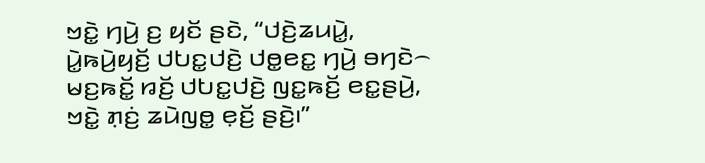ꤠꤢꤧ꤭ ꤚꤣꤧ꤬ ꤢ꤬ ꤟꤢꤩ ꤔꤢꤧ, “ꤓꤢꤧ꤬ꤘꤣꤣꤧ꤭, ꤣꤧ꤭ꤒꤣꤧ꤬ꤟꤢꤩ꤬ ꤓꤝꤢ꤭ꤓꤢꤧ꤬ ꤓꤥ꤭ꤕꤢ꤭ ꤚꤣꤧ꤬ ꤋꤚꤢꤧ꤮ ꤗꤢ꤬ꤒꤢꤩ꤭ ꤙꤢꤩ꤬ ꤓꤝꤢ꤭ꤓꤢꤧ꤬ ꤜꤢ꤭ꤒꤢꤩ꤬ ꤕꤢ꤭ꤔꤣꤧ꤬, ꤠꤢꤧ꤭ ꤊ꤫ꤢꤦ꤬ ꤘꤣꤧꤜꤥ꤭ ꤕ꤫ꤢꤩ꤬ ꤔꤢꤧ꤬꤯”